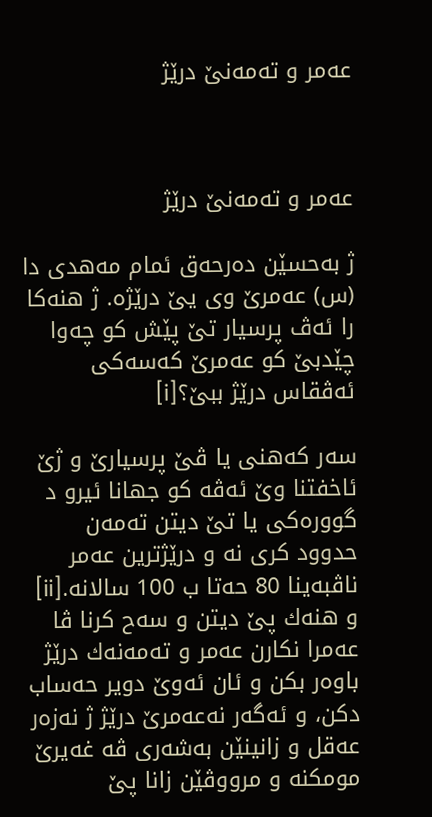عه‌مر و ته‌مه‌نێ درێژ



عه‌مر و ته‌مه‌نێ درێژ

ژ به‌حسێن ده‌رحه‌ق ئمام مه‌هدی دا (س) عه‌مرێ وی یێ درێژه. ژ هنه‌كا را ئه‌ڤ پرسیار تێ پێش كو چه‌وا چێدبێ كو عه‌مرێ كه‌سه‌كی ئه‌ڤقاس درێژ ببێ؟[i]

سه‌ر كه‌هنی یا ڤێ پرسیارێ و ژێ ئاخفتنا وێ ئه‌ڤه‌ كو جهانا ئیرو د گووره‌كی یا تێ دیتن ته‌مه‌ن حدوود كری نه ‌و درێژترین عه‌مر ناڤبه‌ینا 80 حه‌تا ب 100 سالانه.[ii] و هنه‌ك پێ دیتن و سه‌ح كرنا ڤا عه‌مرا نكارن عه‌مر و ته‌مه‌نه‌ك درێژ باوه‌ر بكن و ئان ئه‌وێ دویر حه‌ساب دكن، و ئه‌گه‌ر نه‌عه‌مرێ درێژ ژ نه‌زه‌ر عه‌قل و زانینێن به‌شه‌ری ڤه‌ غه‌یرێ مومكنه‌ و مرووڤێن زانا پێ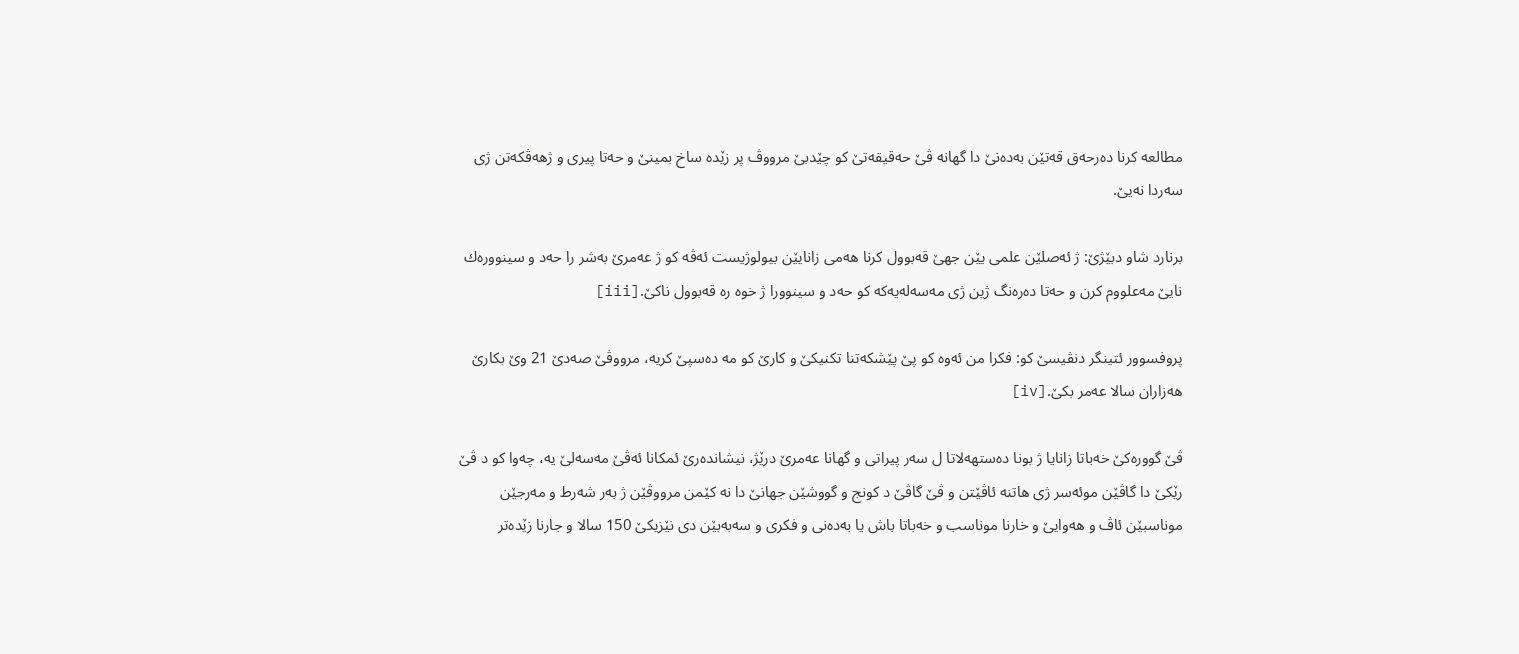مطالعه‌ كرنا ده‌رحه‌ق قه‌تێن به‌ده‌نێ دا گهانه‌ ڤێ حه‌قیقه‌تێ كو چێدبێ مرووڤ پر زێده‌ ساخ بمینێ و حه‌تا پیری و ژهه‌ڤكه‌تن ژی سه‌ردا نه‌یێ.

برنارد شاو دبێژێ: ژ ئه‌صلێن علمی یێن جهێ قه‌بوول كرنا هه‌می زانایێن بیولوژیست ئه‌ڤه‌ كو ژ عه‌مرێ به‌شر را حه‌د و سینووره‌ك نایێ مه‌علووم كرن و حه‌تا ده‌ره‌نگ ژین ژی مه‌سه‌له‌یه‌كه‌ كو حه‌د و سینوورا ژ خوه‌ ره ‌قه‌بوول ناكێ.[iii]

پروفسوور ئتینگر دنڤیسێ كو: فكرا من ئه‌وه‌ كو پێ پێشكه‌تنا تكنیكێ و كارێ كو مه‌ ده‌سپێ كریه، مرووڤێ صه‌دێ 21 وێ بكارێ ھه‌زاران سالا عه‌مر بكێ.[iv]

ڤێ گووره‌كێ خه‌باتا زانایا ژ بونا ده‌ستهه‌لاتا ل سه‌ر پیراتی و گهانا عه‌مرێ درێژ، نیشانده‌رێ ئمكانا ئه‌ڤێ مه‌سه‌لێ یه، چه‌وا كو د ڤێ رێكێ دا گاڤێن موئه‌سر ژی هاتنه‌ ئاڤێتن و ڤێ گاڤێ د كونج و گووشێن جهانێ دا نه‌ كێمن مرووڤێن ژ به‌ر شه‌رط و مه‌رجێن موناسبێن ئاڤ و هه‌وایێ و خارنا موناسب و خه‌باتا باش یا به‌ده‌نی و فكری و سه‌به‌بێن دی نێزیكێ 150 سالا و جارنا زێده‌تر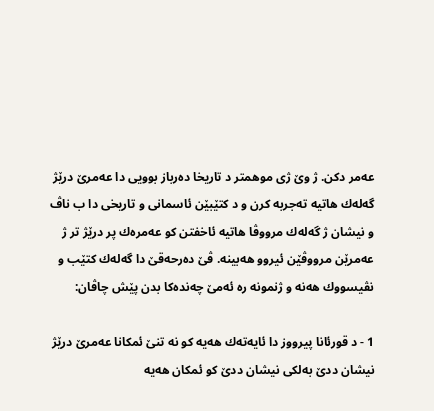عه‌مر دكن. ژ وێ ژی موهمتر د تاریخا ده‌رباز بوویی دا عه‌مرێ درێژ گه‌له‌ك هاتیه‌ ته‌جربه‌ كرن و د كتێبێن ئاسمانی و تاریخی دا ب ناڤ و نیشان ژ گه‌له‌ك مرووڤا هاتیه‌ ئاخفتن كو عه‌مره‌ك پر درێژ تر ژ عه‌مرێن مرووڤێن ئیروو هه‌بینه. ڤێ ده‌رحه‌قێ دا گه‌له‌ك كتێب و نڤیسووك هه‌نه ‌و ژنمونه‌ ره‌ ئه‌مێ چه‌نده‌كا بدن پێش چاڤان:

1 - د قورئانا پیرووز دا ئایه‌ته‌ك هه‌یه ‌كو نه ‌تنێ ئمكانا عه‌مرێ درێژ نیشان ددێ به‌لكی نیشان ددێ كو ئمكان هه‌یه‌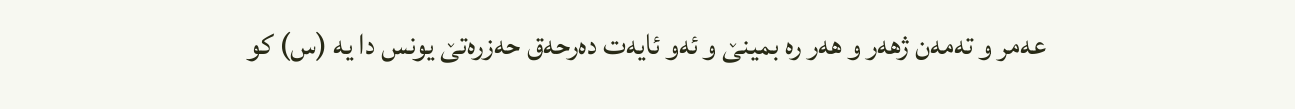عه‌مر و ته‌مه‌ن ژهه‌ر و هه‌ر ره‌ بمینێ و ئه‌و ئایه‌ت ده‌رحه‌ق حه‌زره‌تێ یونس دا یه‌ (س) كو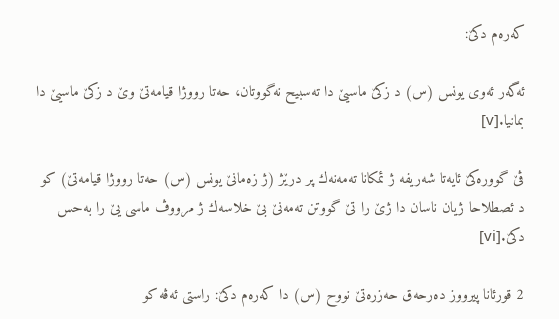كه‌ره‌م دكێ:

ئه‌گه‌ر ئه‌وی یونس (س) د زكێ ماسیێ دا ته‌سبیح نه‌گووتان، حه‌تا رووژا قیامه‌تێ وێ د زكێ ماسیێ دا بمانیا.[v]

ڤێ گووره‌كێ ئایه‌تا شه‌ریفه‌ ژ ئمكانا ته‌مه‌نه‌ك پر درێژ (ژ زه‌مانێ یونس (س) حه‌تا رووژا قیامه‌تێ) كو د ئصطلاحا ژیان ناسان دا ژێ را تێ گووتن ته‌مه‌نێ بێ خلاسه‌ك ژ مرووڤ ماسی یێ را به‌حس دكێ.[vi]

2 قورئانا پیرووز ده‌رحه‌ق حه‌زره‌تێ نووح (س) دا كه‌ره‌م دكێ: راستی ئه‌ڤه‌ كو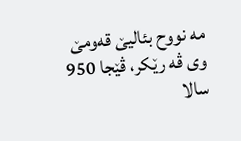مه‌ نووح بئالیێ قه‌ومێ وی ڤه‌‌ رێكر، ڤێجا 950 سالا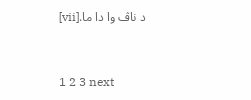د‌ ناڤ وا د‌ا ما.[vii]



1 2 3 next